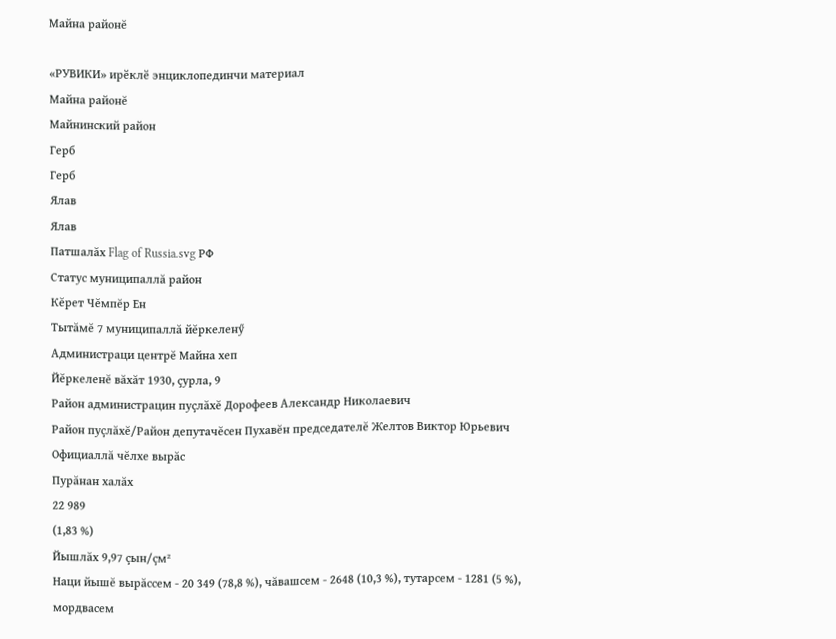Майна районĕ

«РУВИКИ» ирӗклӗ энциклопединчи материал
Майна районĕ
Майнинский район
Герб
Герб
Ялав
Ялав
Патшалăх Flag of Russia.svg РФ
Статус муниципаллă район
Кĕрет Чĕмпĕр Ен
Тытăмĕ 7 муниципаллă йĕркеленӳ
Администраци центрĕ Майна хеп
Йĕркеленĕ вăхăт 1930, ҫурла, 9
Район администрацин пуçлăхĕ Дорофеев Александр Николаевич
Район пуçлăхĕ/Район депутачĕсен Пухавĕн председателĕ Желтов Виктор Юрьевич
Официаллă чĕлхе вырăс
Пурăнан халăх
22 989
(1,83 %)
Йышлăх 9,97 çын/çм²
Наци йышĕ вырăссем - 20 349 (78,8 %), чăвашсем - 2648 (10,3 %), тутарсем - 1281 (5 %), мордвасем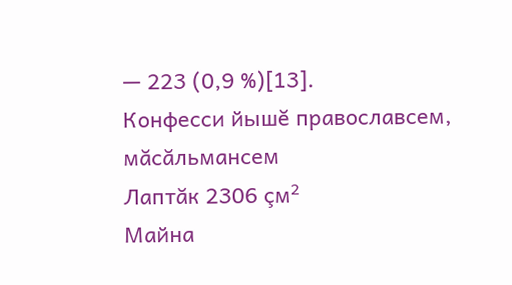— 223 (0,9 %)[13].
Конфесси йышĕ православсем, мăсăльмансем
Лаптăк 2306 çм²
Майна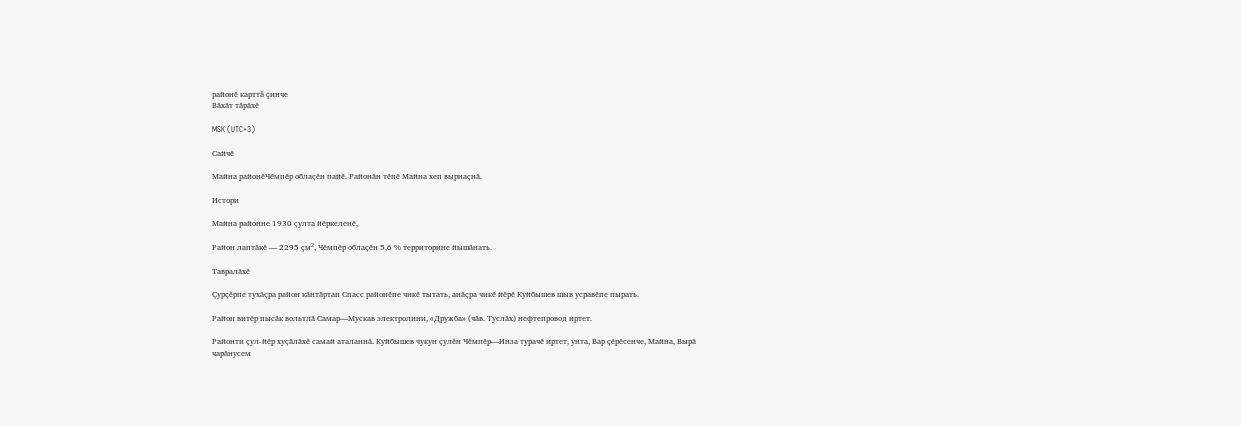районĕ карттă çинче
Вăхăт тăрăхĕ

MSK (UTC+3)

Сайчĕ

Майна районĕЧĕмпĕр облаçĕн пайĕ. Районăн тĕпĕ Майна хеп вырнаçнă.

Истори

Майна районне 1930 çулта йĕркеленĕ,

Район лаптăкĕ — 2295 çм², Чĕмпĕр облаçĕн 5,6 % территорине йышăнать.

Тавралăхĕ

Çурçĕрпе тухăçра район кăнтăртан Спасс районĕпе чикĕ тытать, анăçра чикĕ йĕрĕ Куйбышев шыв усравĕпе пырать.

Район витĕр пысăк вольтлă Самар—Мускав электролини, «Дружба» (чăв. Туслăх) нефтепровод иртет.

Районти çул-йĕр хуçăлăхĕ самай аталаннă. Куйбышев чукун çулĕн Чĕмпĕр—Инза турачĕ иртет, унта, Вар çĕрĕсенче, Майна, Вырă чарăнусем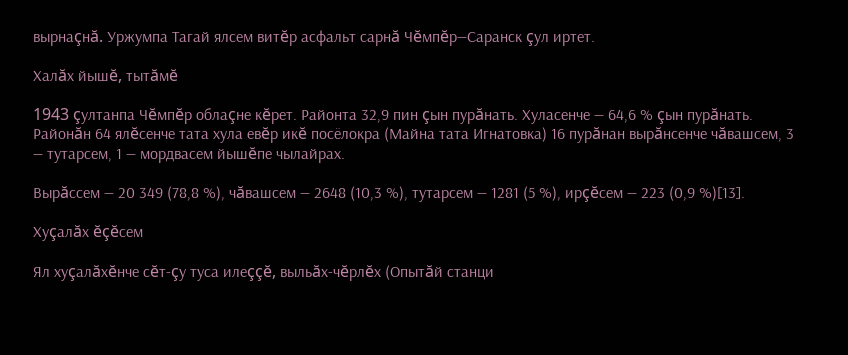вырнаçнă. Уржумпа Тагай ялсем витĕр асфальт сарнă Чĕмпĕр—Саранск çул иртет.

Халăх йышĕ, тытăмĕ

1943 çултанпа Чĕмпĕр облаçне кĕрет. Районта 32,9 пин çын пурăнать. Хуласенче — 64,6 % çын пурăнать. Районăн 64 ялĕсенче тата хула евĕр икĕ посёлокра (Майна тата Игнатовка) 16 пурăнан вырăнсенче чăвашсем, 3 — тутарсем, 1 — мордвасем йышĕпе чылайрах.

Вырăссем — 20 349 (78,8 %), чăвашсем — 2648 (10,3 %), тутарсем — 1281 (5 %), ирçĕсем — 223 (0,9 %)[13].

Хуçалăх ĕçĕсем

Ял хуçалăхĕнче сĕт-çу туса илеççĕ, выльăх-чĕрлĕх (Опытăй станци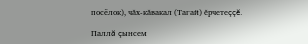посёлок), чăх-кăвакал (Тагай) ĕрчетеççĕ.

Паллă çынсем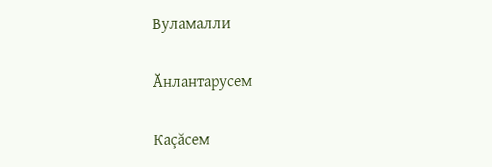Вуламалли

Ӑнлантарусем

Каçăсем